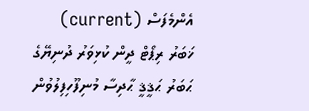އެންމެފަސް (current) ޚަބަރު ރިޕޯޓް ދީން ކުޅިވަރު ދުނިޔޭގެ ޙަބަރު ޙަޤީޤީ ޙާދިސާ މުނިފޫހިފިލުވުން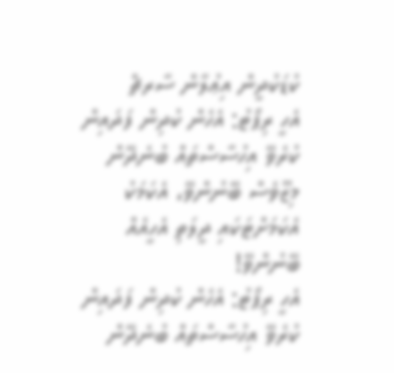ކުޑަކުދީން އިޢުލާން ސާރޗް
އެހީ ރިޕޯޓު: އެހެން ކުދިން ފަދައިން ކުރެވޭ އިހުސާސްތައް ބުނެދޭން މިޒޫވެސް ބޭނުންވޭ، އެކަމަކު އެކަމަށްޓަކައި ދީލަތި އެހީއެއް ބޭނުންވޭ!
އެހީ ރިޕޯޓު: އެހެން ކުދިން ފަދައިން ކުރެވޭ އިހުސާސްތައް ބުނެދޭން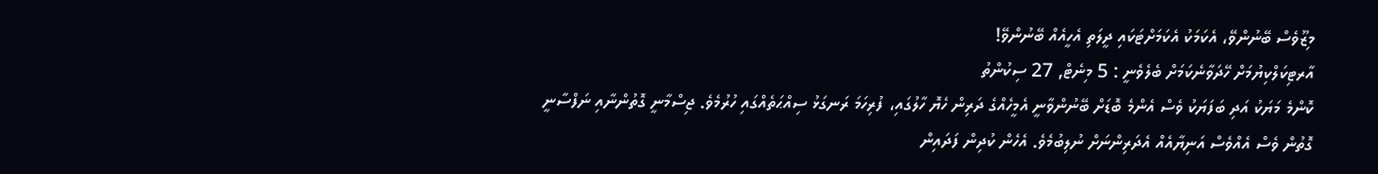މިޒޫވެސް ބޭނުންވޭ، އެކަމަކު އެކަމަށްޓަކައި ދީލަތި އެހީއެއް ބޭނުންވޭ!
އާރޓިކަލްކިޔުމަށް ހޭދަވާނެކަމަށް ބެލެވެނީ : 5 މިނެޓް, 27 ސިކުންތު
ކޮންމެ މަޔަކު އަދި ބަފަޔަކު ވެސް އެންމެ ބޮޑަށް ބޭނުންވާނީ އެމީހެއްގެ ދަރިން ހެޔޮ ހާލުގައި، ފުރިހަމަ ރަނގަޅު ސިއްޙަތެއްގައި ހުރުމެވެ. ޖިސްމާނީ ގޮތުންނާއި ނަފްސާނީ ގޮތުން ވެސް އެއްވެސް އަނިޔާއެއް އެދަރިންނަށް ނުލިބުމެވެ. އެހެން ކުދިން ފަދައިން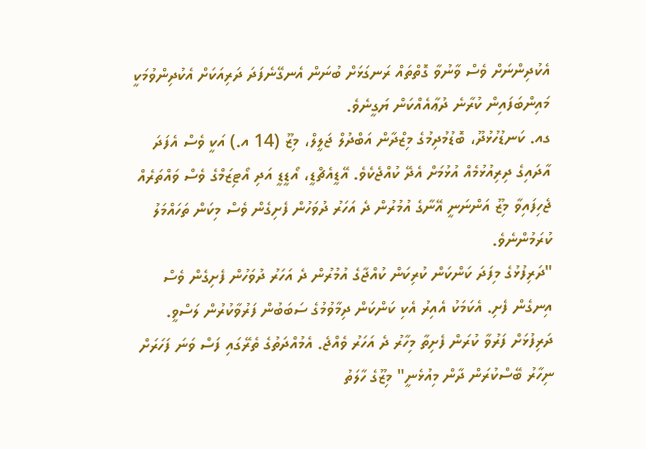އެކުދިންނަށް ވެސް ވާނުވާ ގޮތްތައް ރަނގަޅަށް ބުނަން އެނގޭނެފަދަ ދަރިއަކަށް އެކުދިންވުމަކީ މައިންބަފައިން ކުރާނެ ދުޢާއެއްކަން ޔަގީނެވެ.
ގއ. ކަނޑުހުޅުދޫ، ބޮޑުމުދިމުގެ މިޒްދާން އަބްދުލް ޖަލީލް، މިޒޫ (14 އ.) އަކީ ވެސް އެފަދަ އާދައިގެ ދިރިއުޅުމެއް އުޅުމަށް އެދޭ ކުއްޖެކެވެ. އޭޑީއެޗްޑީ، އޯޑީޑީ އަދި އޯޓިޒަމްގެ ވެސް ވައްތަރެއް ޖެހިފައިވާ މިޒޫ އަންނަނީ އޭނާގެ އުމުރުން ދެ އަހަރު ދުވަހުން ފެށިގެން ވެސް މިކަން ތަހައްމަލު ކުރަމުންނެވެ.
"ދަރިފުޅުގެ މިފަދަ ކަންކަން ކުރިކަން ކުއްޖާގެ އުމުރުން ދެ އަހަރު ދުވަހުން ފެށިގެން ވެސް އިނގެން ފެށި. އެކަމަކު އެއިރު އެކި ކަންކަން ދިމާވުމުގެ ސަބަބުން ފަރުވާކުރުން ލަސްވީ. ދަރިފުޅަށް ފަރުވާ ކުރަން ފެށިތާ މިހާރު ދެ އަހަރު ވެއްޖެ. އެމުއްދަތުގެ ތެރޭގައި ފަސް ވަނަ ފަހަރަށް ނިހާރު ބޭސްކުރަން ދާން މިއުޅެނީ" މިޒޫގެ ހާލަތު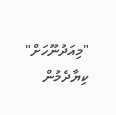"މިއަދުނޫހަށް" ކިޔާދެމުން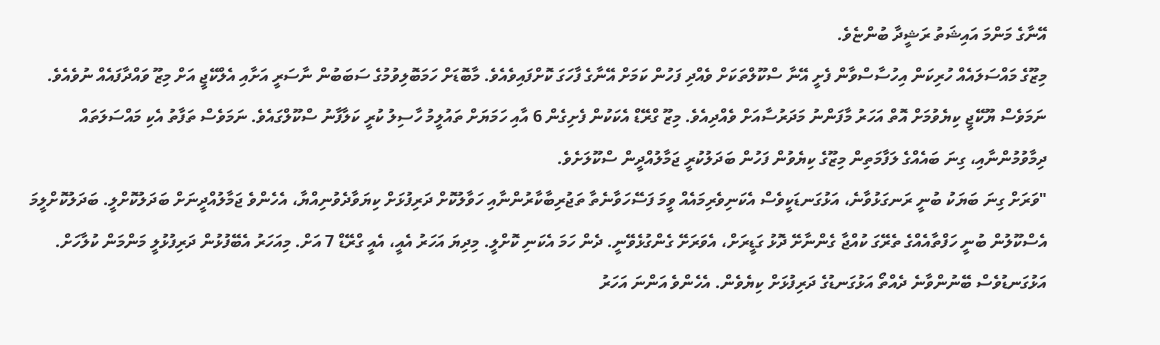އޭނާގެ މަންމަ އައިޝަތު ރަޝީދާ ބުންޏެވެ.
މިޒޫގެ މައްސަލައެއް ހުރިކަން އިހުސާސްވާން ފެށީ އޭނާ ސްކޫލްތަކަށް ވެއްދި ފަހުން ކަމަށް އޭނާގެ ފާހަގަ ކޮށްފައިވެއެވެ. މާބޮޑަށް ހަމަބޮލިވުމުގެ ސަބަބުން ނާސަރީ އަށާއި އެލްކޭޖީ އަށް މިޒޫ ވައްދާފައެއް ނުވެއެވެ. ނަމަވެސް ޔޫކޭޖީ ކިޔެވުމަށް އޮތް އަހަރު މާފަންނު މަދަރުސާއަށް ވެއްދިއެވެ. މިޒޫ ގްރޭޑް އެކަކުން ފެށިގެން 6 އާއި ހަމަޔަށް ތައުލީމު ހާސިލު ކުރީ ކަލާފާނު ސްކޫލްގައެވެ. ނަމަވެސް ތަފާތު އެކި މައްސަލަތައް ދިމާވުމުންނާއި، ގިނަ ބައެއްގެ ލަފާމަތިން މިޒޫގެ ކިޔެވުން ފަހުން ބަދަލުކުރީ ޖަމާލުއްދީން ސްކޫލަށެވެ.
"ވަރަށް ގިނަ ބަޔަކު ބުނީ ރަނގަޅުވާނެ، އަޅުގަނޑަކީވެސް އެކަނިވެރިމައެއް ވީމަ ފަސޭހަވާނެތާ ތަޖުރިބާކާރުންނާއި ހަވާލުކޮށް ދަރިފުޅަށް ކިޔަވާދެވުނިއްޔާ، އެހެންވެ ޖަމާލުއްދީނަށް ބަދަލުކޮށްލީ. ބަދަލުކޮށްލީމަ އެސްކޫލުން ބުނީ ހަފްތާއެއްގެ ތެރޭގަ ކުއްޖާ ގެންނާށޭ ދޮޅު ގަޑީރަށް، އެވަރަށޭ ގެންގުޅެވޭނީ. ދެން ހަމަ އެކަނި ކޮށްލީ. މިދިޔަ އަހަރު އެއީ، އެއީ ގްރޭޑް 7 އަށް. މިއަހަރު އެބޭފުޅުން ދަރިފުޅުލީ މަންމަން ކުލާހަށް. އަޅުގަނޑުވެސް ބޭނުންވާނެ ދެއްތޯ އަޅުގަނޑުގެ ދަރިފުޅަށް ކިޔެވެން. އެހެންވެ އަންނަ އަހަރު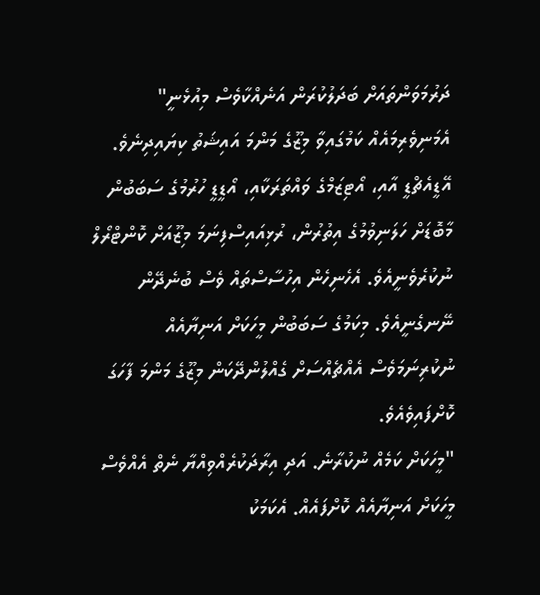ދަރުމަވަންތައަށް ބަދަލުކުރަން އަނެއްކާވެސް މިއުޅެނީ" އެމަނިވެރިމައެއް ކަމުގައިވާ މިޒޫގެ މަންމަ އައިޝަތު ކިޔައިދިނެވެ.
އޭޑީއެޗްޑީ އާއި، އޯޓިޒަމްގެ ވައްތަރަކާއި، އޯޑީޑީ ހުރުމުގެ ސަބަބުން މާބޮޑަށް ހަލަނިވުމުގެ އިތުރުން، ރުޅިއައިސްފިނަމަ މިޒޫއަށް ކޮންޓްރޯލް ނުކުރެވެނީއެވެ. އެހެނިހެން އިހުސާސްތައް ވެސް ބުނެދޭން ނޭނގެނީއެވެ. މިކަމުގެ ސަބަބުން މީހަކަށް އަނިޔާއެއް ނުކުރިނަމަވެސް އެއްޗެއްސަށް ގެއްލުންދޭކަން މިޒޫގެ މަންމަ ފާހަގަ ކޮށްފައިވެއެވެ.
"މީހަކަށް ކަމެއް ނުކުރާނެ. އަދި އިރާދަކުރެއްވިއްޔާ ނެތް އެއްވެސް މީހަކަށް އަނިޔާއެއް ކޮށްފައެއް. އެކަމަކު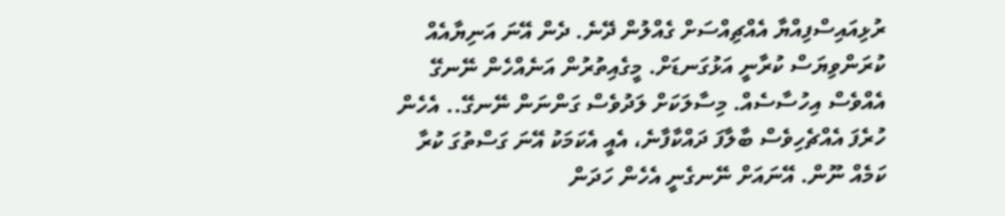ރުޅިއައިސްފިއްޔާ އެއްޗިއްސަށް ގެއްލުން ދޭނެ. ދެން އޭނަ އަނިޔާއެއް ކުރަންވިޔަސް ކުރާނީ އަޅުގަނޑަށް. މީގެއިތުރުން އަނެއްހެން ނޭނގޭ އެއްވެސް އިހުސާސެއް. މިސާލަކަށް ލަދުވެސް ގަންނަން ނޭނގޭ.. އެހެން ހުރެފަ އެއްޗެހިވެސް ބާލާފަ ދައްކާފާނެ، އެއީ އެކަމަކު އޭނަ ގަސްތުގަ ކުރާ ކަމެއް ނޫން. އޭނައަށް ނޭނގެނީ އެހެން ހަދަން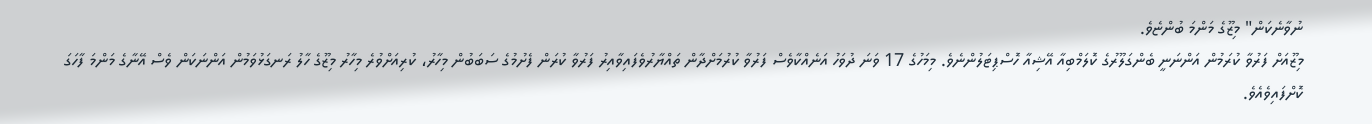ނުވާނެކަން" މިޒޫގެ މަންމަ ބުންޏެވެ.
މިޒޫއަށް ފަރުވާ ކުރަމުން އަންނަނީ ބެންގަލޫރުގެ ކޮލަމްބިއާ އޭޝިއާ ހޮސްޕިޓަލުންނެވެ. މިމަހުގެ 17 ވަނަ ދުވަހު އަނެއްކާވެސް ފަރުވާ ކުރުމަށްދާން ތައްޔާރުވެފައިވާއިރު ފަރުވާ ކުރަން ފެށުމުގެ ސަބަބުން މިހާރު، ކުރިއަށްވުރެ މިހާރު މިޒޫގެ ހާލު ރަނގަޅުވަމުން އަންނަކަން ވެސް އޭނާގެ މަންމަ ފާހަގަ ކޮށްފައިވެއެވެ.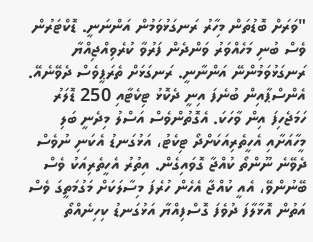"ވަރަށް ބޮޑުތަން މިހާރު ރަނގަޅުވަމުން އަންނަނީ. ޑޮކްޓަރުން ވެސް ބުނި މަހެއްވަރު ވަންދެން ފަރުވާ ކުރެވިއްޖިއްޔާ ރަނގަޅުވަމުންނޭ އަންނާނީ. ރަނގަޅަށް ތެރަޕީވެސް ދެވޭނެއޭ. އެންސްޕާއިން ބުނެފަ އިނީ ދެކޮޅު ޓިކެޓާއި 250 ޑޮލަރު ހަމަޖެހިފަ އިން ވާހަކަ. އެގޮތުންވެސް އަސްލު މިދެނީ ބަލި މީހާއަށާއި އެހީތެރިއަކަށްދޯ ޓިކެޓު، އަޅުގަނޑު އެކަނި ނުވެސް ދެވޭނެ ނޫންތޯ ކުއްޖާ ގޮވައިގެން. އިތުރު އެހީތެރިއަކު ވެސް ބޭނުންވޭ، އެއީ ކުއްޖާ އެހެން ހުރެފަ މިސާލަކަށް މަގުމަތީގަ ވެސް އަތުން އޮޅާލާފަ ދުވެފަ ގޮސްފިއްޔާ އަޅުގަނޑު ކިހިނެއްތޯ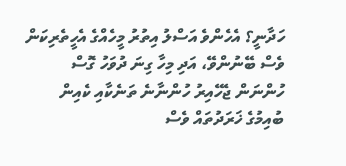ހަދާނީ؟ އެހެންވެ އަސްލު އިތުރު މީހެއްގެ އެހީތެރިކަން ވެސް ބޭނުންވޭ، އަދި މިހާ ގިނަ ދުވަހު ގޮސް ހުންނަން ޖެހޭއިރު ހުންނާނެ ތަނެކާއި ކެއިން ބުއިމުގެ ޚަރަދުތައް ވެސް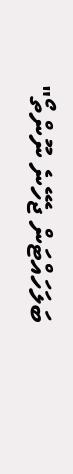ބަލަހައްޓަން ޖެހޭނެ ނޫންތޯ"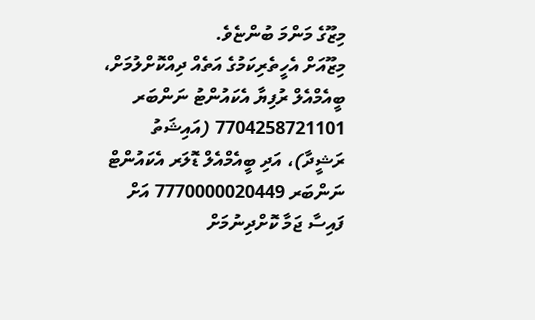މިޒޫގެ މަންމަ ބުންޏެވެ.
މިޒޫއަށް އެހީތެރިކަމުގެ އަތެއް ދިއްކޮށްލުމަށް، ބީއެމްއެލް ރުފިޔާ އެކައުންޓު ނަންބަރ 7704258721101 (އައިޝަތު ރަޝީދާ)، އަދި ބީއެމްއެލް ޑޮލަރ އެކައުންޓް ނަންބަރ 7770000020449 އަށް ފައިސާ ޖަމާ ކޮށްދިނުމަށް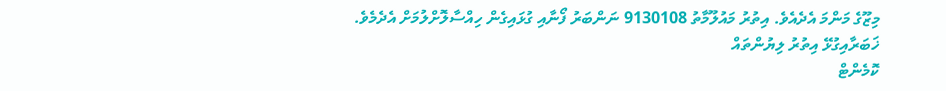މިޒޫގެ މަންމަ އެދެއެވެ. އިތުރު މައުލޫމާތު 9130108 ނަންބަރު ފޯނާއި ގުޅައިގެން ހިއްސާލޮށްލުމަށް އެދެމެވެ.
ޚަބަރާއިގުޅޭ އިތުރު ލިޔުންތައް
ކޮމެންޓް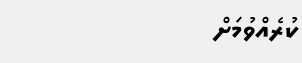ކުރެއްވުމަށް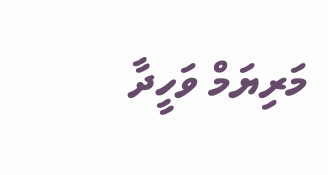މަރިޔަމް ވަހީދާ